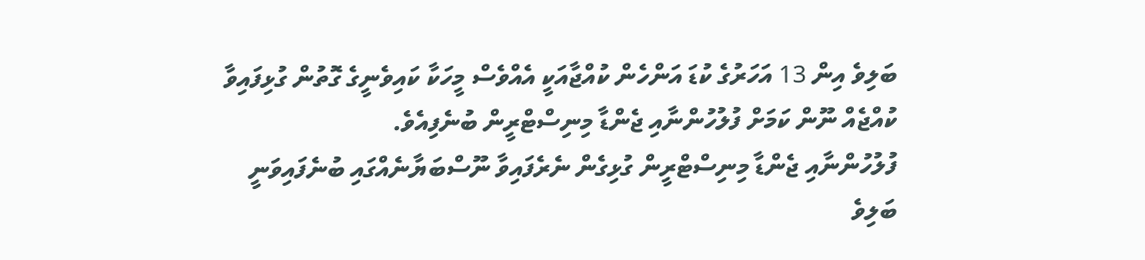ބަލިވެ އިން 13 އަހަރުގެ ކުޑަ އަންހެން ކުއްޖާއަކީ އެއްވެސް މީހަކާ ކައިވެނީގެ ގޮތުން ގުޅިފައިވާ ކުއްޖެއް ނޫން ކަމަށް ފުލުހުންނާއި ޖެންޑާ މިނިސްޓްރީން ބުނެފިއެވެ.
ފުލުހުންނާއި ޖެންޑާ މިނިސްޓްރީން ގުޅިގެން ނެރެފައިވާ ނޫސްބަޔާނެއްގައި ބުނެފައިވަނީ ބަލިވެ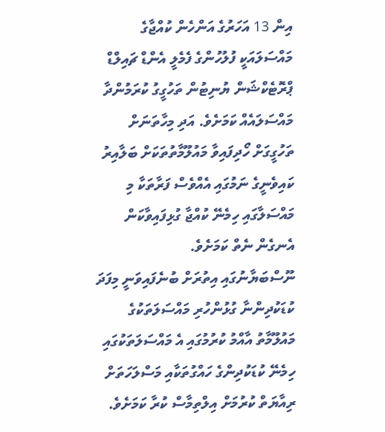އިން 13 އަހަރުގެ އަންހެން ކުއްޖާގެ މައްސަލައަކީ ފުލުހުންގެ ފެމެލީ އެންޑް ޗައިލްޑް ޕްރޮޓެކްޝަން ޔުނިޓުން ތަހުގީގު ކުރަމުންދާ މައްސަލައެއް ކަމަށެވެ. އަދި މިހާތަނަށް ތަހުގީގަށް ހޯދިފައިވާ މައުލޫމާތުތަކަށް ބަލާއިރު ކައިވެނީގެ ނަމުގައި އެއްވެސް ފަރާތަކާ މި މައްސަލާގައި ހިމެނޭ ކުއްޖާ ގުޅިފައިވާކަން އެނގެން ނެތް ކަމަށެވެ.
ނޫސްބަޔާނުގައި އިތުރަށް ބުނެފައިވަނީ މިފަދަ ކުޑަކުދިންނާ ގުޅުންހުރި މައްސަލަތަކުގެ މައުލޫމާތު އާއްމު ކުރުމުގައި އެ މައްސަލަތަކުގައި ހިމެނޭ ކުޑަކުދިންގެ ހައްގުތަކާއި މަސްލަހަތަށް ރިއާޔަތް ކުރުމަށް އިލްތިމާސް ކުރާ ކަމަށެވެ.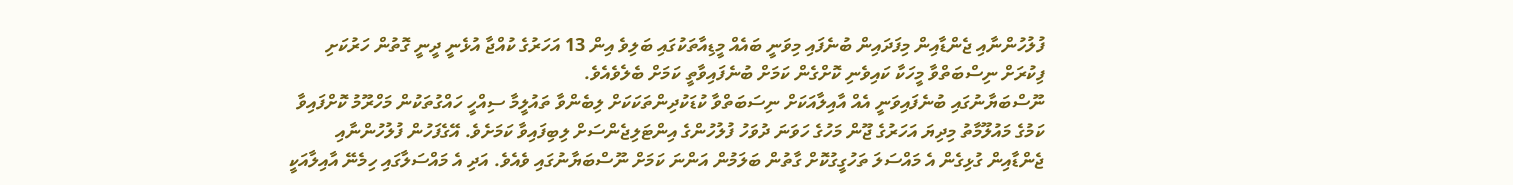ފުލުހުންނާއި ޖެންޑާއިން މިފަދައިން ބުނެފައި މިވަނީ ބައެއް މީޑިއާތަކުގައި ބަލިވެ އިން 13 އަހަރުގެ ކުއްޖާ އުޅެނީ ދީނީ ގޮތުން ހަރުކަށި ފިކުރަށް ނިސްބަތްވާ މީހަކާ ކައިވެނި ކޮށްގެން ކަމަށް ބުނެފައިވާތީ ކަމަށް ބެލެވެއެވެ.
ނޫސްބަޔާނުގައި ބުނެފައިވަނީ އެއް އާއިލާއަކަށް ނިސަބަތްވާ ކުޑަކުދިންތަކަކަށް ލިބެންވާ ތައުލީމާ ސިއްހީ ހައްގުތަކުން މަހްރޫމު ކޮށްފައިވާ ކަމުގެ މައުލޫމާތު މިދިޔަ އަހަރުގެ ޖޫން މަހުގެ ހަވަނަ ދުވަހު ފުލުހުންގެ އިންޓަލިޖެންސަށް ލިބިފައިވާ ކަމަށެވެ. އޭގެފަހުން ފުލުހުންނާއި ޖެންޑާއިން ގުޅިގެން އެ މައްސަލަ ތަހުގީގުކޮށް ގާތުން ބަލަމުން އަންނަ ކަމަށް ނޫސްބަޔާނުގައި ވެއެވެ. އަދި އެ މައްސަލާގައި ހިމެނޭ އާއިލާއަކީ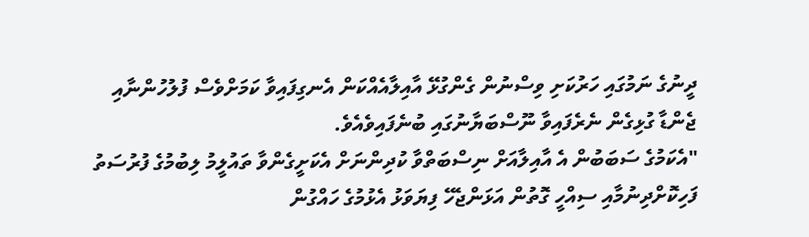ދީނުގެ ނަމުގައި ހަރުކަށި ވިސްނުން ގެންގުޅޭ އާއިލާއެއްކަން އެނގިފައިވާ ކަމަށްވެސް ފުލުހުންނާއި ޖެންޑާ ގުޅިގެން ނެރެފައިވާ ނޫސްބަޔާނުގައި ބުނެފައިވެއެވެ.
"އެކަމުގެ ސަބަބުން އެ އާއިލާއަށް ނިސްބަތްވާ ކުދިންނަށް އެކަށީގެންވާ ތައުލީމު ލިބުމުގެ ފުރުސަތު ފަހިކޮށްދިނުމާއި ސިއްހީ ގޮތުން އަޅަންޖެހޭ ފިޔަވަޅު އެޅުމުގެ ހައްގުން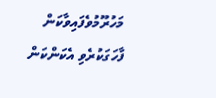މަހުރޫމުވެފައިވާކަން ފާހަގަކުރެވި އެކަންކަން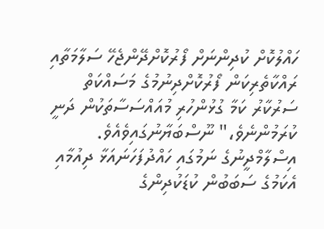ހައްލުކޮށް ކުދިންނަށް ފޯރުކޮށްދޭންޖެހޭ ސަލާމަތާއި ރައްކާތެރިކަން ފޯރުކޮށްދިނުމުގެ މަސައްކަތް ސަރުކާރު ކަމާ ގުޅުންހުރި މުއައްސަސާތަކުން ދަނީ ކުރަމުންނެވެ،" ނޫސްބަޔާނުގައިވެއެވެ.
އިސްލާމްދީނުގެ ނަމުގައި ހައްދުފަހަނައަޅާ ދިއުމާއި އެކަމުގެ ސަބަބުން ކުޑަކުދިންގެ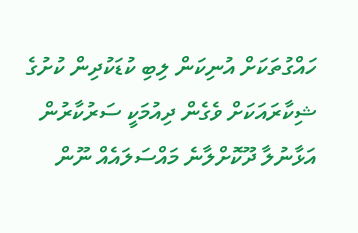ހައްގުތަކަށް އުނިކަން ލިބި ކުޑަކުދިން ކުށުގެ ޝިކާރައަކަށް ވެގެން ދިއުމަކީ ސަރުކާރުން އަޅާނުލާ ދޫކޮށްލާނެ މައްސަލައެއް ނޫން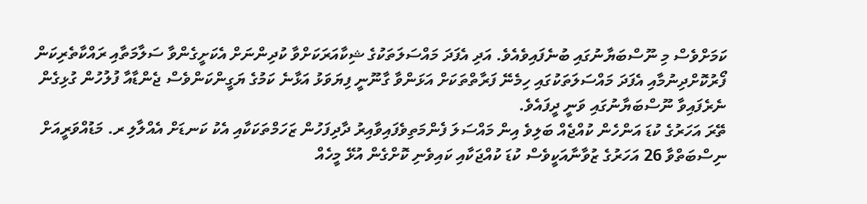ކަމަށްވެސް މި ނޫސްބަޔާނުގައި ބުނެފައިވެއެވެ. އަދި އެފަދަ މައްސަލަތަކުގެ ޝިކާއަރަކަށްވާ ކުދިންނަށް އެކަށީގެންވާ ސަލާމަތާއި ރައްކާތެރިކަން ފޯރުކޮށްދިނުމާއި އެފަދަ މައްސަލަތަކުގައި ހިމެނޭ ފަރާތްތަކަށް އަޅަންވާ ގާނޫނީ ފިޔަވަޅު އަޅާނެ ކަމުގެ ޔަގީންކަންވެސް ޖެންޑާއާ ފުލުހުން ގުޅިގެން ނެރެފައިވާ ނޫސްބަޔާނުގައި ވަނީ ދީފައެވެ.
ތޭރަ އަހަރުގެ ކުޑަ އަންހެން ކުއްޖެއް ބަލިވެ އިން މައްސަލަ ފެންމަތިވެފައިވާއިރު ދާދިފަހުން ޒަހަމްތަކަކާއި އެކު ކަނޑަށް އެއްލާލި ރ. މަޑުއްވަރީއަށް ނިސްބަތްވާ 26 އަހަރުގެ ޒުވާނާއަކީވެސް ކުޑަ ކުއްޖަކާއި ކައިވެނި ކޮށްގެން އުޅޭ މީހެއް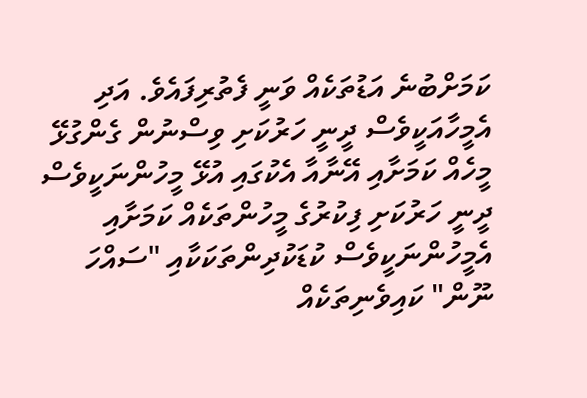ކަމަށްބުނެ އަޑުތަކެއް ވަނީ ފެތުރިފައެވެ. އަދި އެމީހާއަކީވެސް ދީނީ ހަރުކަށި ވިސްނުން ގެންގުޅޭ މީހެއް ކަމަށާއި އޭނާއާ އެކުގައި އުޅޭ މީހުންނަކީވެސް ދީނީ ހަރުކަށި ފިކުރުގެ މީހުންތަކެއް ކަމަށާއި އެމީހުންނަކީވެސް ކުޑަކުދިންތަކަކާއި "ސައްހަ ނޫން" ކައިވެނިތަކެއް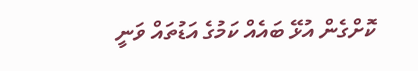ކޮށްގެން އުޅޭ ބައެއް ކަމުގެ އަޑުތައް ވަނީ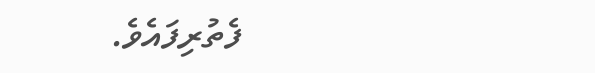ފެތުރިފައެވެ.